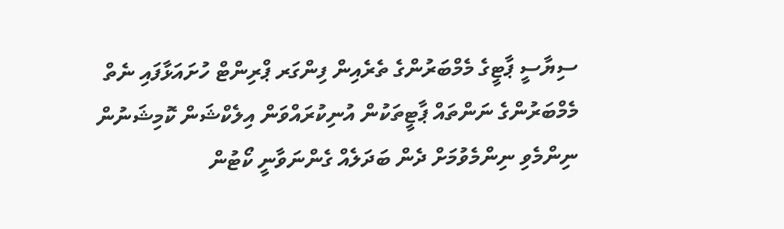ސިޔާސީ ޕާޓީގެ މެމްބަރުންގެ ތެރެއިން ފިންގަރ ޕްރިންޓް ހުށައަޅާފައި ނެތް މެމްބަރުންގެ ނަންތައް ޕާޓީތަކުން އުނިކުރައްވަން އިލެކްޝަން ކޮމިޝަނުން ނިންމެވި ނިންމެވުމަށް ދެން ބަދަލެއް ގެންނަވާނީ ކޯޓުން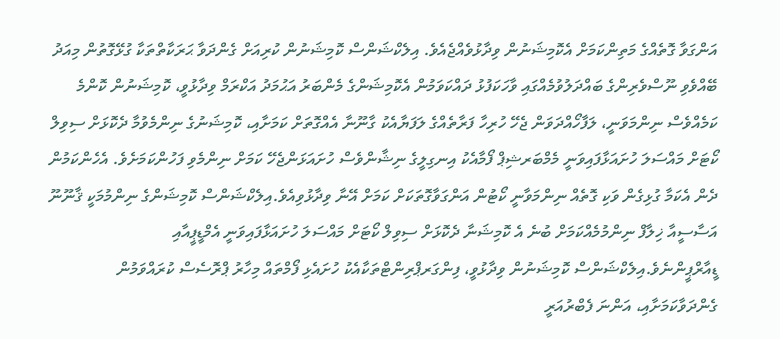އަންގަވާ ގޮތެއްގެ މަތިންކަމަށް އެކޮމިޝަނުން ވިދާޅުވެއްޖެއެވެ. އިލެކްޝަންސް ކޮމިޝަނުން ކުރިއަށް ގެންދަވާ ޙަރަކާތްތަކާ ގުޅޭގޮތުން މިއަދު ބޭއްވެވި ނޫސްވެރިންގެ ބައްދަލުވުމެއްގައި ވާހަކަފުޅު ދައްކަވަމުން އެކޮމިޝަންގެ މެންބަރު އަޙުމަދު އަކްރަމް ވިދާޅުވީ، ކޮމިޝަނުން ކޮންމެ ކަމެއްވެސް ނިންމަވަނީ، ލަފާހޯއްދަވަން ޖެހޭ ހުރިހާ ފަރާތެއްގެ ލަފަޔާއެކު ގާނޫނާ އެއްގޮތަށް ކަމަށާއި، ކޮމިޝަނުގެ ނިންމެވުމާ ދެކޮޅަށް ސިވިލް ކޯޓަށް މައްސަލަ ހުށައަޅާފައިވަނީ މެމްބަރޝިޕް ފޯމާއެކު އިނގިލީގެ ނިޝާންވެސް ހުށައަޅަންޖެހޭ ކަމަށް ނިންމެވި ފަހުންކަމަށެވެ. އެހެންކަމުން ދެން އެކަމާ ގުޅިގެން ވަކި ގޮތެއް ނިންމަވާނީ ކޯޓުން އަންގަވާގޮތަކަށް ކަމަށް އޭނާ ވިދާޅުވިއެވެ.އިލެކްޝަންސް ކޮމިޝަންގެ ނިންމުމަކީ ޤާނޫނޫ އަސާސީއާ ޚިލާފް ނިންމުމެއްކަމަށް ބުނެ އެ ކޮމިޝަނާ ދެކޮޅަށް ސިވިލް ކޯޓަށް މައްސަލަ ހުށައަޅާފައިވަނީ އެމްޑީޕީއާއި ޑީއާރްޕީންނެވެ.އިލެކްޝަންސް ކޮމިޝަނުން ވިދާޅުވީ، ފިންގަރޕްރިންޓްތަކާއެކު ހުށައެޅި ފޯމްތައް މިހާރު ޕްރޮސެސް ކުރައްވަމުން ގެންދަވާކަމަށާއި، އަންނަ ފެބްރުއަރީ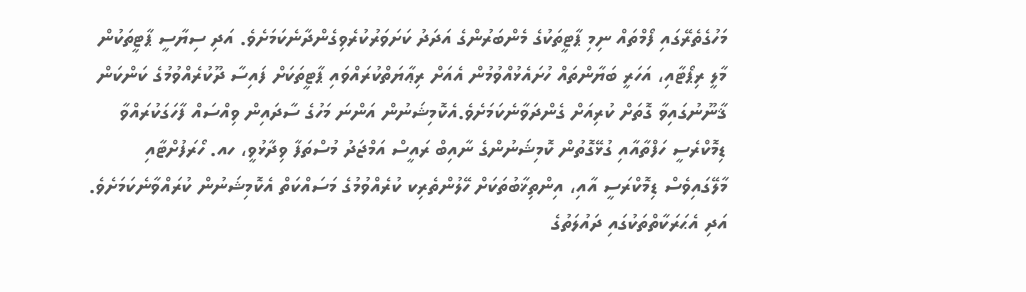މަހުގެތެރޭގައި ފޯމްތައް ނިމި ޕާޓީތަކުގެ މެންބަރުންގެ އަދަދު ކަށަވަރުކުރެވިގެންދާނެކަމަށެވެ. އަދި ސިޔާސީ ޕާޓީތަކުން މާލީ ރިޕޯޓާއި، އަހަރީ ބަޔާންތައް ހުށައެޅުއްވުމުން އެއަށް ރިޢާޔަތްކުރައްވައި ޕާޓީތަކަށް ފައިސާ ދޫކުރެއްވުމުގެ ކަންކަން ޤާނޫނުގައިވާ ގޮތަށް ކުރިއަށް ގެންދަވާނެކަމަށެވެ.އެކޮމިޝަނުން އަންނަ މަހުގެ ސާދައިން ވިއްސައް ފާހަގަކުރައްވާ ޑިމޮކްރެސީ ހަފްތާއާއި ގުޅޭގޮތުން ކޮމިޝަނުންގެ ނާއިބް ރައީސް އަމްޖަދު މުސްތަފާ ވިދާޅުވީ، ހއ. ހޯރަފުށްޓާއި މާލޭގައިވެސް ޑިމޮކްރަސީ އާއި، އިންތިޚާބުތަކަށް ހޭލުންތެރިކ ކުރެއްވުމުގެ މަސައްކަތް އެކޮމިޝަނުން ކުރައްވާނެކަމަށެވެ. އަދި އެޙަރަކާތްތަކުގައި ދައުލަތުގެ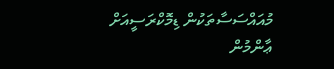މުއައްސަސާތަކުން ޑިމޮކްރަސީއަށް ޢާންމުން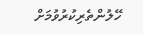ހޭލުންތެރިކުރުވުމަށް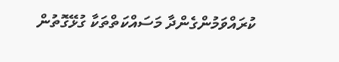ކުރައްވަމުންގެންދާ މަސައްކަތްތަކާ ގުޅޭގޮތުން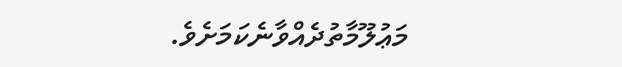މަޢުލޫމާތުދެއްވާނެކަމަށެވެ.